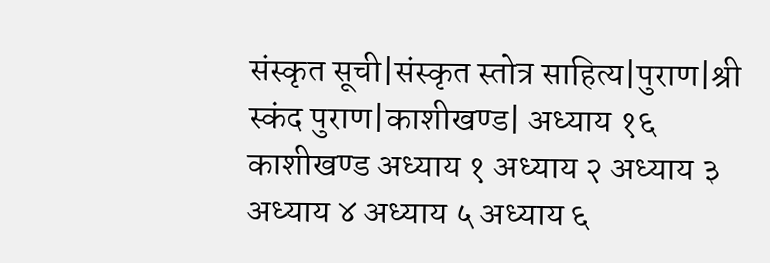संस्कृत सूची|संस्कृत स्तोत्र साहित्य|पुराण|श्री स्कंद पुराण|काशीखण्ड| अध्याय १६ काशीखण्ड अध्याय १ अध्याय २ अध्याय ३ अध्याय ४ अध्याय ५ अध्याय ६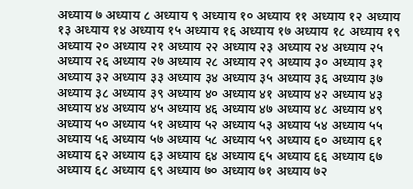अध्याय ७ अध्याय ८ अध्याय ९ अध्याय १० अध्याय ११ अध्याय १२ अध्याय १३ अध्याय १४ अध्याय १५ अध्याय १६ अध्याय १७ अध्याय १८ अध्याय १९ अध्याय २० अध्याय २१ अध्याय २२ अध्याय २३ अध्याय २४ अध्याय २५ अध्याय २६ अध्याय २७ अध्याय २८ अध्याय २९ अध्याय ३० अध्याय ३१ अध्याय ३२ अध्याय ३३ अध्याय ३४ अध्याय ३५ अध्याय ३६ अध्याय ३७ अध्याय ३८ अध्याय ३९ अध्याय ४० अध्याय ४१ अध्याय ४२ अध्याय ४३ अध्याय ४४ अध्याय ४५ अध्याय ४६ अध्याय ४७ अध्याय ४८ अध्याय ४९ अध्याय ५० अध्याय ५१ अध्याय ५२ अध्याय ५३ अध्याय ५४ अध्याय ५५ अध्याय ५६ अध्याय ५७ अध्याय ५८ अध्याय ५९ अध्याय ६० अध्याय ६१ अध्याय ६२ अध्याय ६३ अध्याय ६४ अध्याय ६५ अध्याय ६६ अध्याय ६७ अध्याय ६८ अध्याय ६९ अध्याय ७० अध्याय ७१ अध्याय ७२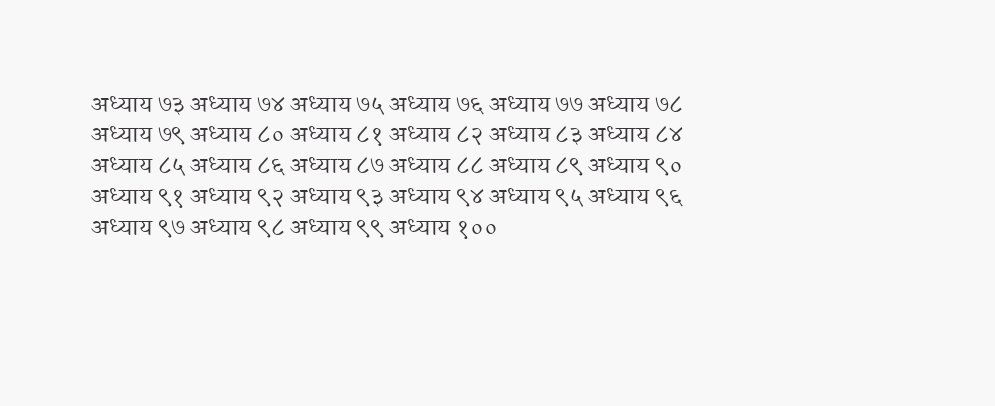अध्याय ७३ अध्याय ७४ अध्याय ७५ अध्याय ७६ अध्याय ७७ अध्याय ७८ अध्याय ७९ अध्याय ८० अध्याय ८१ अध्याय ८२ अध्याय ८३ अध्याय ८४ अध्याय ८५ अध्याय ८६ अध्याय ८७ अध्याय ८८ अध्याय ८९ अध्याय ९० अध्याय ९१ अध्याय ९२ अध्याय ९३ अध्याय ९४ अध्याय ९५ अध्याय ९६ अध्याय ९७ अध्याय ९८ अध्याय ९९ अध्याय १००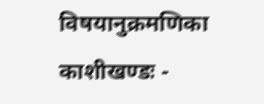विषयानुक्रमणिका काशीखण्डः -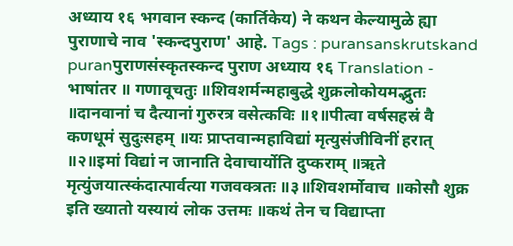अध्याय १६ भगवान स्कन्द (कार्तिकेय) ने कथन केल्यामुळे ह्या पुराणाचे नाव 'स्कन्दपुराण' आहे. Tags : puransanskrutskand puranपुराणसंस्कृतस्कन्द पुराण अध्याय १६ Translation - भाषांतर ॥ गणावूचतुः ॥शिवशर्मन्महाबुद्धे शुक्रलोकोयमद्भुतः ॥दानवानां च दैत्यानां गुरुरत्र वसेत्कविः ॥१॥पीत्वा वर्षसहस्रं वै कणधूमं सुदुःसहम् ॥यः प्राप्तवान्महाविद्यां मृत्युसंजीविनीं हरात् ॥२॥इमां विद्यां न जानाति देवाचार्योति दुप्कराम् ॥ऋते मृत्युंजयात्स्कंदात्पार्वत्या गजवक्त्रतः ॥३॥शिवशर्मोवाच ॥कोसौ शुक्र इति ख्यातो यस्यायं लोक उत्तमः ॥कथं तेन च विद्याप्ता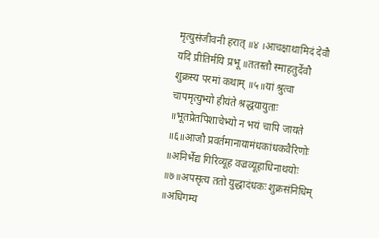मृत्युसंजीवनी हरात् ॥४ ।आचक्षाथामिदं देवौ यदि प्रीतिर्मयि प्रभू ॥ततस्तौ स्माहतुर्देवौ शुक्रस्य परमां कथाम् ॥५॥यां श्रुत्वा चापमृत्युभ्यो हीयंते श्रद्धयायुताः ॥भूतप्रेतपिशाचेभ्यो न भयं चापि जायते ॥६॥आजौ प्रवर्तमानायामंधकांधकवैरिणोः ॥अनिर्भेद्य गिरिव्यूह वज्रव्यूहाधिनाथयोः ॥७॥अपसृत्य ततो युद्धादंधकः शुक्रसंनिधिम् ॥अधिगम्य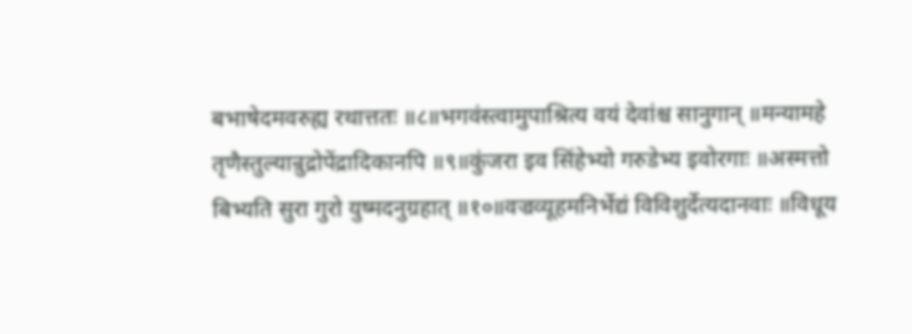बभाषेदमवरुह्य रथात्ततः ॥८॥भगवंस्त्वामुपाश्रित्य वयं देवांश्च सानुगान् ॥मन्यामहे तृणैस्तुल्यान्रुद्रोपेंद्रादिकानपि ॥९॥कुंजरा इव सिंहेभ्यो गरुडेभ्य इवोरगाः ॥अस्मत्तो बिभ्यति सुरा गुरो युष्मदनुग्रहात् ॥१०॥वज्रव्यूहमनिर्भेद्यं विविशुर्देत्यदानवाः ॥विधूय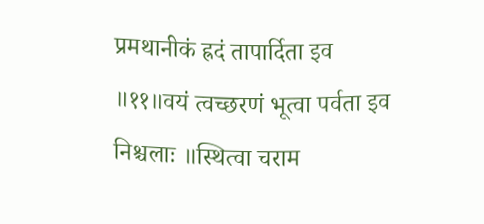प्रमथानीकं ह्रदं तापार्दिता इव ॥११॥वयं त्वच्छरणं भूत्वा पर्वता इव निश्चलाः ॥स्थित्वा चराम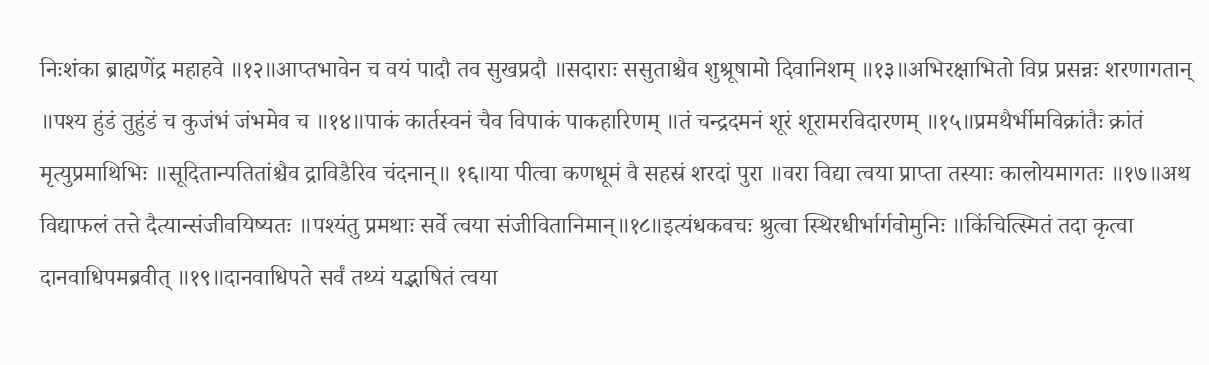निःशंका ब्राह्मणेंद्र महाहवे ॥१२॥आप्तभावेन च वयं पादौ तव सुखप्रदौ ॥सदाराः ससुताश्चैव शुश्रूषामो दिवानिशम् ॥१३॥अभिरक्षाभितो विप्र प्रसन्नः शरणागतान् ॥पश्य हुंडं तुहुंडं च कुजंभं जंभमेव च ॥१४॥पाकं कार्तस्वनं चैव विपाकं पाकहारिणम् ॥तं चन्द्रदमनं शूरं शूरामरविदारणम् ॥१५॥प्रमथैर्भीमविक्रांतैः क्रांतं मृत्युप्रमाथिभिः ॥सूदितान्पतितांश्चैव द्राविडैरिव चंदनान्॥ १६॥या पीत्वा कणधूमं वै सहस्रं शरदां पुरा ॥वरा विद्या त्वया प्राप्ता तस्याः कालोयमागतः ॥१७॥अथ विद्याफलं तत्ते दैत्यान्संजीवयिष्यतः ॥पश्यंतु प्रमथाः सर्वे त्वया संजीवितानिमान्॥१८॥इत्यंधकवचः श्रुत्वा स्थिरधीर्भार्गवोमुनिः ॥किंचित्स्मितं तदा कृत्वा दानवाधिपमब्रवीत् ॥१९॥दानवाधिपते सर्वं तथ्यं यद्भाषितं त्वया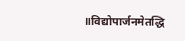॥विद्योपार्जनमेतद्धि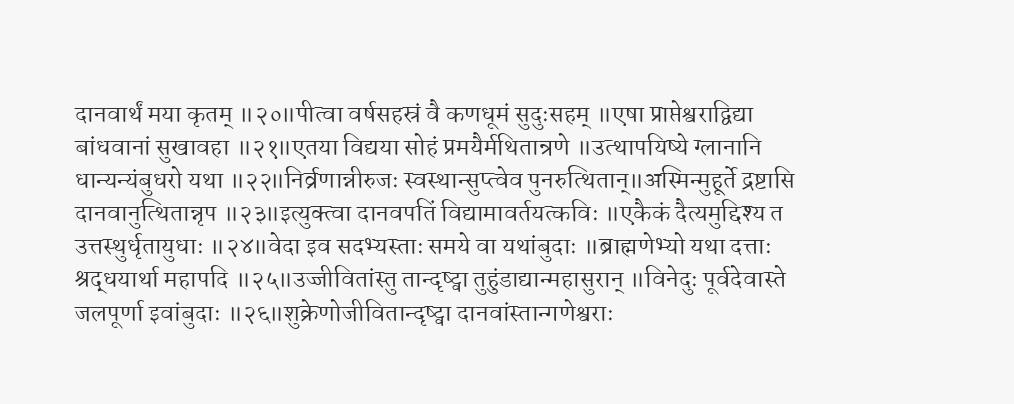दानवार्थं मया कृतम् ॥२०॥पीत्वा वर्षसहस्रं वै कणधूमं सुदुःसहम् ॥एषा प्राप्तेश्वराद्विद्या बांधवानां सुखावहा ॥२१॥एतया विद्यया सोहं प्रमयैर्मथितान्रणे ॥उत्थापयिष्ये ग्लानानि धान्यन्यंबुधरो यथा ॥२२॥निर्व्रणान्नीरुजः स्वस्थान्सुप्त्वेव पुनरुत्थितान्॥अस्मिन्मुहूर्ते द्रष्टासि दानवानुत्थितान्नृप ॥२३॥इत्युक्त्वा दानवपतिं विद्यामावर्तयत्कविः ॥एकैकं दैत्यमुद्दिश्य त उत्तस्थुर्धृतायुधाः ॥२४॥वेदा इव सदभ्यस्ताः समये वा यथांबुदाः ॥ब्राह्मणेभ्यो यथा दत्ताः श्रद्धयार्था महापदि ॥२५॥उज्जीवितांस्तु तान्दृष्ट्वा तुहुंडाद्यान्महासुरान् ॥विनेदुः पूर्वदेवास्ते जलपूर्णा इवांबुदाः ॥२६॥शुक्रेणोजीवितान्दृष्ट्वा दानवांस्तान्गणेश्वराः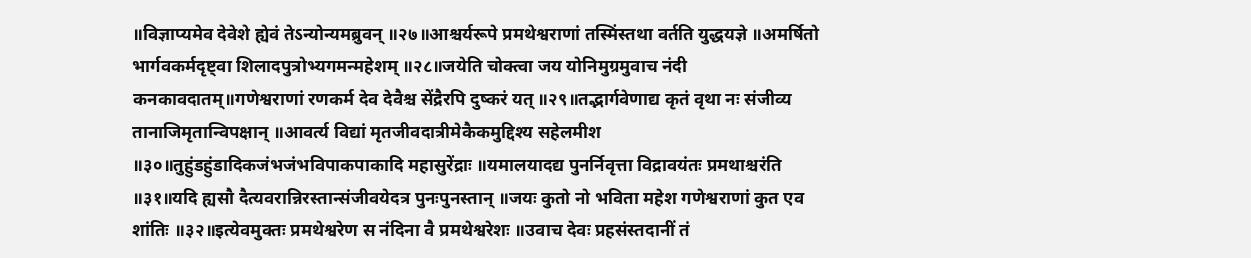॥विज्ञाप्यमेव देवेशे ह्येवं तेऽन्योन्यमब्रुवन् ॥२७॥आश्चर्यरूपे प्रमथेश्वराणां तस्मिंस्तथा वर्तति युद्धयज्ञे ॥अमर्षितो भार्गवकर्मदृष्ट्वा शिलादपुत्रोभ्यगमन्महेशम् ॥२८॥जयेति चोक्त्वा जय योनिमुग्रमुवाच नंदी कनकावदातम्॥गणेश्वराणां रणकर्म देव देवैश्च सेंद्रैरपि दुष्करं यत् ॥२९॥तद्भार्गवेणाद्य कृतं वृथा नः संजीव्य तानाजिमृतान्विपक्षान् ॥आवर्त्य विद्यां मृतजीवदात्रीमेकैकमुद्दिश्य सहेलमीश ॥३०॥तुहुंडहुंडादिकजंभजंभविपाकपाकादि महासुरेंद्राः ॥यमालयादद्य पुनर्निवृत्ता विद्रावयंतः प्रमथाश्चरंति ॥३१॥यदि ह्यसौ दैत्यवरान्निरस्तान्संजीवयेदत्र पुनःपुनस्तान् ॥जयः कुतो नो भविता महेश गणेश्वराणां कुत एव शांतिः ॥३२॥इत्येवमुक्तः प्रमथेश्वरेण स नंदिना वै प्रमथेश्वरेशः ॥उवाच देवः प्रहसंस्तदानीं तं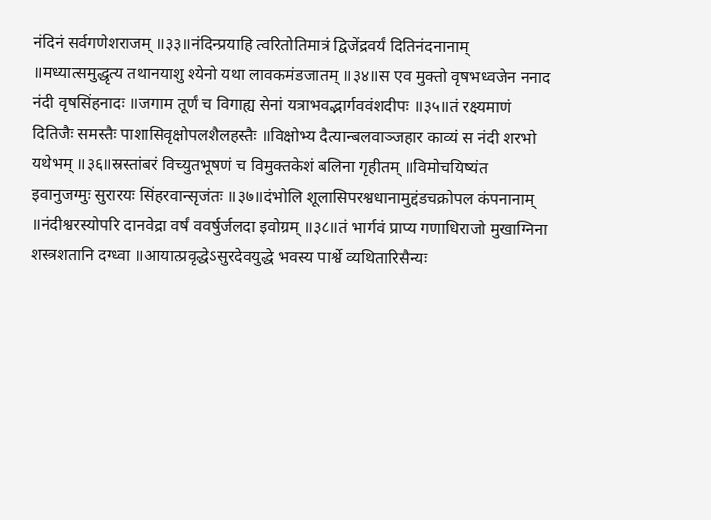नंदिनं सर्वगणेशराजम् ॥३३॥नंदिन्प्रयाहि त्वरितोतिमात्रं द्विजेंद्रवर्यं दितिनंदनानाम् ॥मध्यात्समुद्धृत्य तथानयाशु श्येनो यथा लावकमंडजातम् ॥३४॥स एव मुक्तो वृषभध्वजेन ननाद नंदी वृषसिंहनादः ॥जगाम तूर्णं च विगाह्य सेनां यत्राभवद्भार्गववंशदीपः ॥३५॥तं रक्ष्यमाणं दितिजैः समस्तैः पाशासिवृक्षोपलशैलहस्तैः ॥विक्षोभ्य दैत्यान्बलवाञ्जहार काव्यं स नंदी शरभो यथेभम् ॥३६॥स्रस्तांबरं विच्युतभूषणं च विमुक्तकेशं बलिना गृहीतम् ॥विमोचयिष्यंत इवानुजग्मुः सुरारयः सिंहरवान्सृजंतः ॥३७॥दंभोलि शूलासिपरश्वधानामुद्दंडचक्रोपल कंपनानाम् ॥नंदीश्वरस्योपरि दानवेद्रा वर्षं ववर्षुर्जलदा इवोग्रम् ॥३८॥तं भार्गवं प्राप्य गणाधिराजो मुखाग्निना शस्त्रशतानि दग्ध्वा ॥आयात्प्रवृद्धेऽसुरदेवयुद्धे भवस्य पार्श्वे व्यथितारिसैन्यः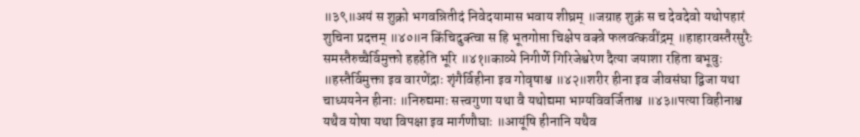॥३९॥अयं स शुक्रो भगवन्नितीदं निवेदयामास भवाय शीघ्रम् ॥जग्राह शुक्रं स च देवदेवो यथोपहारं शुचिना प्रदत्तम् ॥४०॥न किंचिदुक्त्वा स हि भूतगोप्ता चिक्षेप वक्त्रे फलवत्कवींद्रम् ॥हाहारवस्तैरसुरैः समस्तैरुच्चैर्विमुक्तो हहहेति भूरि ॥४१॥काव्ये निगीर्णे गिरिजेश्वरेण दैत्या जयाशा रहिता बभूवुः ॥हस्तैर्विमुक्ता इव वारणेंद्राः शृंगैर्विहीना इव गोवृषाश्च ॥४२॥शरीर हीना इव जीवसंघा द्विजा यथा चाध्ययनेन हीनाः ॥निरुद्यमाः सत्त्वगुणा यथा वै यथोद्यमा भाग्यविवर्जिताश्च ॥४३॥पत्या विहीनाश्च यथैव योषा यथा विपक्षा इव मार्गणौघाः ॥आयूंषि हीनानि यथैव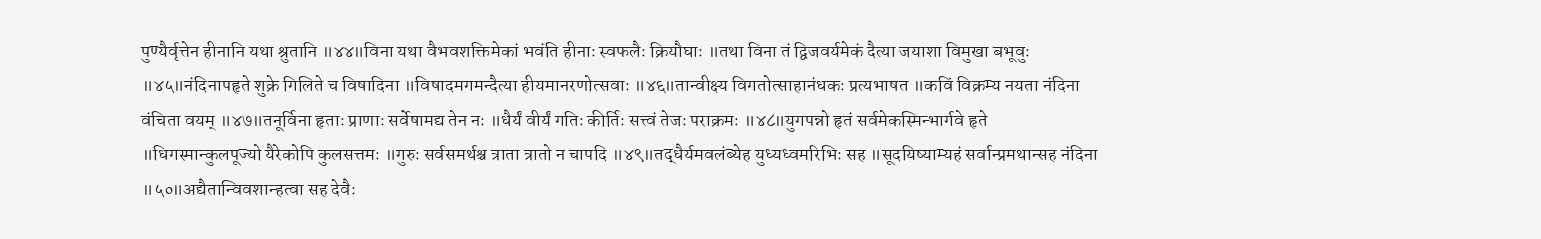पुण्यैर्वृत्तेन हीनानि यथा श्रुतानि ॥४४॥विना यथा वैभवशक्तिमेकां भवंति हीनाः स्वफलैः क्रियौघाः ॥तथा विना तं द्विजवर्यमेकं दैत्या जयाशा विमुखा बभूवुः ॥४५॥नंदिनापहृते शुक्रे गिलिते च विषादिना ॥विषादमगमन्दैत्या हीयमानरणोत्सवाः ॥४६॥तान्वीक्ष्य विगतोत्साहानंधकः प्रत्यभाषत ॥कविं विक्रम्य नयता नंदिना वंचिता वयम् ॥४७॥तनूर्विना हृताः प्राणाः सर्वेषामद्य तेन नः ॥धैर्यं वीर्यं गतिः कीर्तिः सत्त्वं तेजः पराक्रमः ॥४८॥युगपन्नो हृतं सर्वमेकस्मिन्भार्गवे हृते ॥धिगस्मान्कुलपूज्यो यैरेकोपि कुलसत्तमः ॥गुरुः सर्वसमर्थश्च त्राता त्रातो न चापदि ॥४९॥तद्धैर्यमवलंब्येह युध्यध्वमरिभिः सह ॥सूदयिष्याम्यहं सर्वान्प्रमथान्सह नंदिना ॥५०॥अद्यैतान्विवशान्हत्वा सह देवैः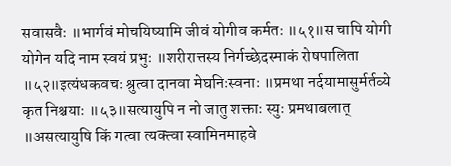सवासवैः ॥भार्गवं मोचयिष्यामि जीवं योगीव कर्मतः ॥५१॥स चापि योगी योगेन यदि नाम स्वयं प्रभुः ॥शरीरात्तस्य निर्गच्छेदस्माकं रोषपालिता ॥५२॥इत्यंधकवचः श्रुत्वा दानवा मेघनिःस्वनाः ॥प्रमथा नर्दयामासुर्मर्तव्ये कृत निश्चयाः ॥५३॥सत्यायुपि न नो जातु शक्ताः स्युः प्रमथाबलात् ॥असत्यायुषि किं गत्वा त्यक्त्वा स्वामिनमाहवे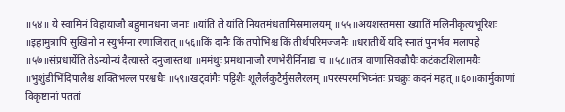॥५४॥ ये स्वामिनं विहायाजौ बहुमानधना जनाः ॥यांति ते यांति नियतमंधतामिस्रमालयम् ॥५५॥अयशस्तमसा ख्यातिं मलिनीकृत्यभूरिशः ॥इहामुत्रापि सुखिनो न स्युर्भग्ना रणाजिरात् ॥५६॥किं दानैः किं तपोभिश्च किं तीर्थपरिमज्जनैः ॥धरातीर्थे यदि स्नातं पुनर्भव मलापहे ॥५७॥संप्रधार्येति तेऽन्योन्यं दैत्यास्ते दनुजास्तथा ॥ममंथुः प्रमथानाजौ रणभेरीर्निनाद्य च ॥५८॥तत्र वाणासिवज्रौघैः कटंकटशिलामयैः ॥भुशुंडीभिंदिपालैश्च शक्तिभल्ल परश्वधैः ॥५९॥खट्वांगैः पट्टिशैः शूलैर्लकुटैर्मुसलैरलम् ॥परस्परमभिघ्नंतः प्रचक्रुः कदनं महत् ॥६०॥कार्मुकाणां विकृष्टानां पततां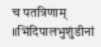च पतत्रिणाम् ॥भिंदिपालभुशुंडीनां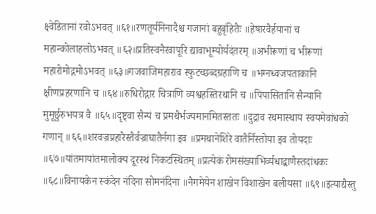क्ष्वेडितानां रवोऽभवत् ॥६१॥रणतूर्यनिनादैश्च गजानां बहुबृंहितैः ॥हेषारवैर्हयानां च महान्कोलाहलोऽभवत् ॥६२॥प्रतिस्वनैरवापूरि द्यावाभूम्योर्यदंतरम् ॥अभीरूणां च भीरूणां महारोमोद्गमोऽभवत् ॥६३॥गजवाजिमहाराव स्फुटच्छब्दग्रहाणि च ॥भग्नध्वजपताकानि क्षीणप्रहरणानि च ॥६४॥रुधिरोद्गार चित्राणि व्यश्वहस्तिरथानि च ॥पिपासितानि सैन्यानि मुमूर्छुरुभयत्र वै ॥६५॥दृष्ट्वा सैन्यं च प्रमथैर्भज्यमानमितस्ततः ॥दुद्राव रथमास्थाय स्वयमेवांधको गणान् ॥६६॥शरवज्रप्रहारैस्तैर्वज्राघातैर्नगा इव ॥प्रमथानेशिरे वातैर्निस्तोया इव तोयदाः ॥६७॥यांतमायांतमालोक्य दूरस्थं निकटस्थितम् ॥प्रत्येकं रोमसंख्याभिर्व्यधाद्बाणैस्तदांधकः ॥६८॥विनायकेन स्कंदेन नंदिना सोमनंदिना ॥नैगमेयेन शाखेन विशाखेन बलीयसा ॥६९॥इत्याद्यैस्तु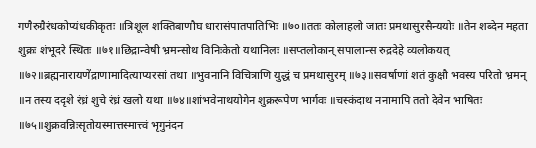गणैरुग्रैरंधकोप्यंधकीकृतः ॥त्रिशूल शक्तिबाणौघ धारासंपातपातिभिः ॥७०॥ततः कोलाहलो जातः प्रमथासुरसैन्ययोः ॥तेन शब्देन महता शुक्रः शंभूदरे स्थितः ॥७१॥छिद्रान्वेषी भ्रमन्सोथ विनिःकेतो यथानिलः ॥सप्तलोकान् सपालान्स रुद्रदेहे व्यलोकयत् ॥७२॥ब्रह्मनारायणेंद्राणामादित्याप्यरसां तथा ॥भुवनानि विचित्राणि युद्धं च प्रमथासुरम् ॥७३॥सवर्षाणां शतं कुक्षौ भवस्य परितो भ्रमन् ॥न तस्य ददृशे रंध्रं शुचे रंध्रं खलो यथा ॥७४॥शांभवेनाथयोगेन शुक्ररूपेण भार्गवः ॥चस्कंदाथ ननामापि ततो देवेन भाषितः ॥७५॥शुक्रवन्निःसृतोयस्मात्तस्मात्त्वं भृगुनंदन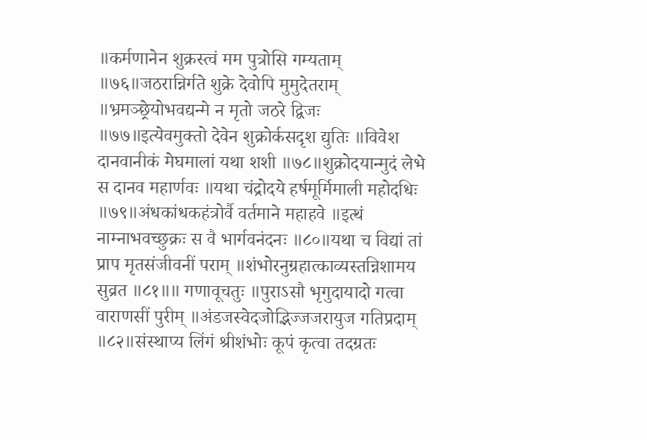॥कर्मणानेन शुक्रस्त्वं मम पुत्रोसि गम्यताम् ॥७६॥जठरान्निर्गते शुक्रे देवोपि मुमुदेतराम् ॥भ्रमञ्छ्रेयोभवद्यन्मे न मृतो जठरे द्विजः ॥७७॥इत्येवमुक्तो देवेन शुक्रोर्कसदृश द्युतिः ॥विवेश दानवानीकं मेघमालां यथा शशी ॥७८॥शुक्रोदयान्मुदं लेभे स दानव महार्णवः ॥यथा चंद्रोदये हर्षमूर्मिमाली महोदधिः ॥७९॥अंधकांधकहंत्रोर्वै वर्तमाने महाहवे ॥इत्थं नाम्नाभवच्छुक्रः स वै भार्गवनंदनः ॥८०॥यथा च विद्यां तां प्राप मृतसंजीवनीं पराम् ॥शंभोरनुग्रहात्काव्यस्तन्निशामय सुव्रत ॥८१॥॥ गणावूचतुः ॥पुराऽसौ भृगुदायादो गत्वा वाराणसीं पुरीम् ॥अंडजस्वेदजोद्भिज्जजरायुज गतिप्रदाम् ॥८२॥संस्थाप्य लिंगं श्रीशंभोः कूपं कृत्वा तदग्रतः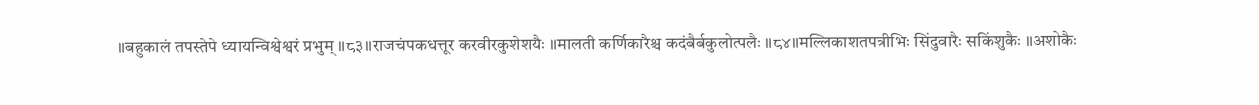॥बहुकालं तपस्तेपे ध्यायन्विश्वेश्वरं प्रभुम् ॥८३॥राजचंपकधत्तूर करवीरकुशेशयैः ॥मालती कर्णिकारैश्च कदंबैर्बकुलोत्पलैः ॥८४॥मल्लिकाशतपत्रीभिः सिंदुवारैः सकिंशुकैः ॥अशोकैः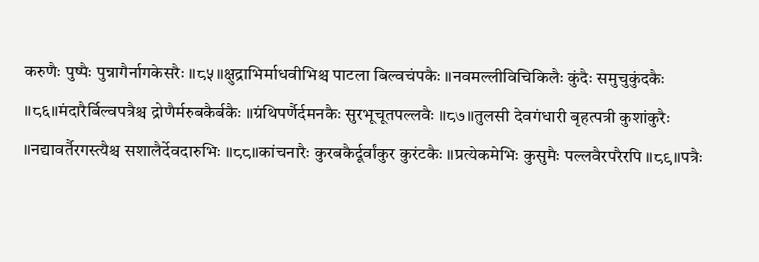करुणैः पुष्पैः पुन्नागैर्नागकेसरैः ॥८५॥क्षुद्राभिर्माधवीभिश्च पाटला बिल्वचंपकैः ॥नवमल्लीविचिकिलैः कुंदैः समुचुकुंदकैः ॥८६॥मंदारैर्बिल्वपत्रैश्च द्रोणैर्मरुबकैर्बकैः ॥ग्रंथिपर्णैर्दमनकैः सुरभूचूतपल्लवैः ॥८७॥तुलसी देवगंधारी बृहत्पत्री कुशांकुरैः ॥नद्यावर्तैरगस्त्यैश्च सशालैर्देवदारुभिः ॥८८॥कांचनारैः कुरबकैर्दूर्वांकुर कुरंटकैः ॥प्रत्येकमेभिः कुसुमैः पल्लवैरपरैरपि ॥८९॥पत्रैः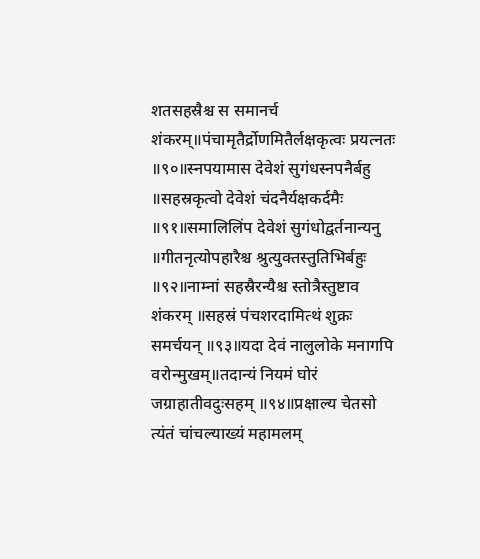शतसहस्रैश्च स समानर्च शंकरम्॥पंचामृतैर्द्रोणमितैर्लक्षकृत्वः प्रयत्नतः ॥९०॥स्नपयामास देवेशं सुगंधस्नपनैर्बहु ॥सहस्रकृत्वो देवेशं चंदनैर्यक्षकर्दमैः ॥९१॥समालिलिंप देवेशं सुगंधोद्वर्तनान्यनु ॥गीतनृत्योपहारैश्च श्रुत्युक्तस्तुतिभिर्बहुः ॥९२॥नाम्नां सहस्रैरन्यैश्च स्तोत्रैस्तुष्टाव शंकरम् ॥सहस्रं पंचशरदामित्थं शुक्रः समर्चयन् ॥९३॥यदा देवं नालुलोके मनागपि वरोन्मुखम्॥तदान्यं नियमं घोरं जग्राहातीवदुःसहम् ॥९४॥प्रक्षाल्य चेतसो त्यंतं चांचल्याख्यं महामलम्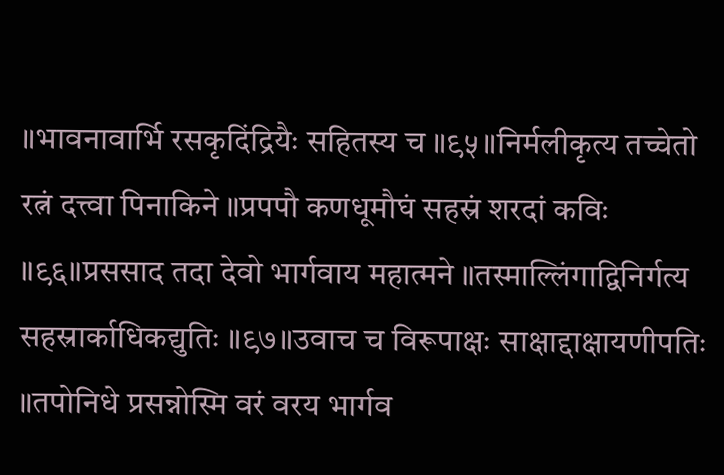॥भावनावार्भि रसकृदिंद्रियैः सहितस्य च ॥९५॥निर्मलीकृत्य तच्चेतो रत्नं दत्त्वा पिनाकिने ॥प्रपपौ कणधूमौघं सहस्रं शरदां कविः ॥९६॥प्रससाद तदा देवो भार्गवाय महात्मने ॥तस्माल्लिंगाद्विनिर्गत्य सहस्रार्काधिकद्युतिः ॥९७॥उवाच च विरूपाक्षः साक्षाद्दाक्षायणीपतिः ॥तपोनिधे प्रसन्नोस्मि वरं वरय भार्गव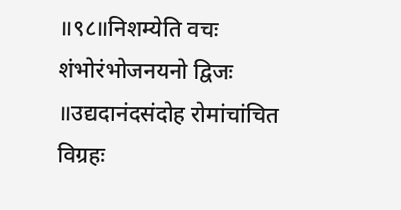॥९८॥निशम्येति वचः शंभोरंभोजनयनो द्विजः ॥उद्यदानंदसंदोह रोमांचांचित विग्रहः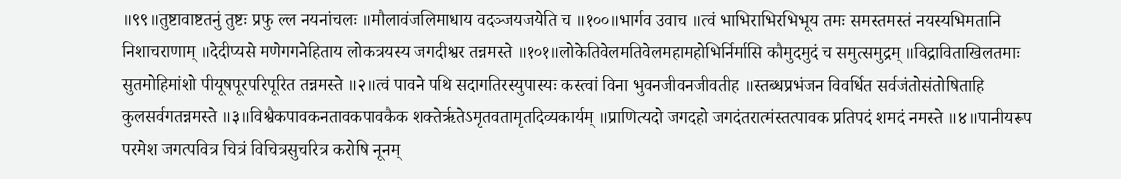॥९९॥तुष्टावाष्टतनुं तुष्टः प्रफु ल्ल नयनांचलः ॥मौलावंजलिमाधाय वदञ्जयजयेति च ॥१००॥भार्गव उवाच ॥त्वं भाभिराभिरभिभूय तमः समस्तमस्तं नयस्यभिमतानि निशाचराणाम् ॥देदीप्यसे मणेगगनेहिताय लोकत्रयस्य जगदीश्वर तन्नमस्ते ॥१०१॥लोकेतिवेलमतिवेलमहामहोभिर्निर्मासि कौमुदमुदं च समुत्समुद्रम् ॥विद्राविताखिलतमाः सुतमोहिमांशो पीयूषपूरपरिपूरित तन्नमस्ते ॥२॥त्वं पावने पथि सदागतिरस्युपास्यः कस्त्वां विना भुवनजीवनजीवतीह ॥स्तब्धप्रभंजन विवर्धित सर्वजंतोसंतोषिताहि कुलसर्वगतन्नमस्ते ॥३॥विश्वैकपावकनतावकपावकैक शक्तेर्ऋतेऽमृतवतामृतदिव्यकार्यम् ॥प्राणित्यदो जगदहो जगदंतरात्मंस्तत्पावक प्रतिपदं शमदं नमस्ते ॥४॥पानीयरूप परमेश जगत्पवित्र चित्रं विचित्रसुचरित्र करोषि नूनम्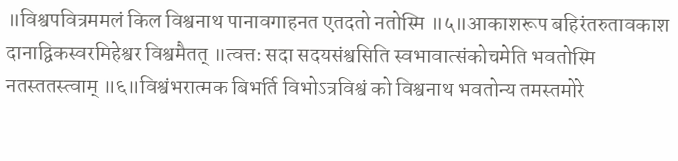॥विश्वपवित्रममलं किल विश्वनाथ पानावगाहनत एतदतो नतोस्मि ॥५॥आकाशरूप बहिरंतरुतावकाश दानाद्विकस्वरमिहेश्वर विश्वमैतत् ॥त्वत्तः सदा सदयसंश्वसिति स्वभावात्संकोचमेति भवतोस्मि नतस्ततस्त्वाम् ॥६॥विश्वंभरात्मक बिभर्ति विभोऽत्रविश्वं को विश्वनाथ भवतोन्य तमस्तमोरे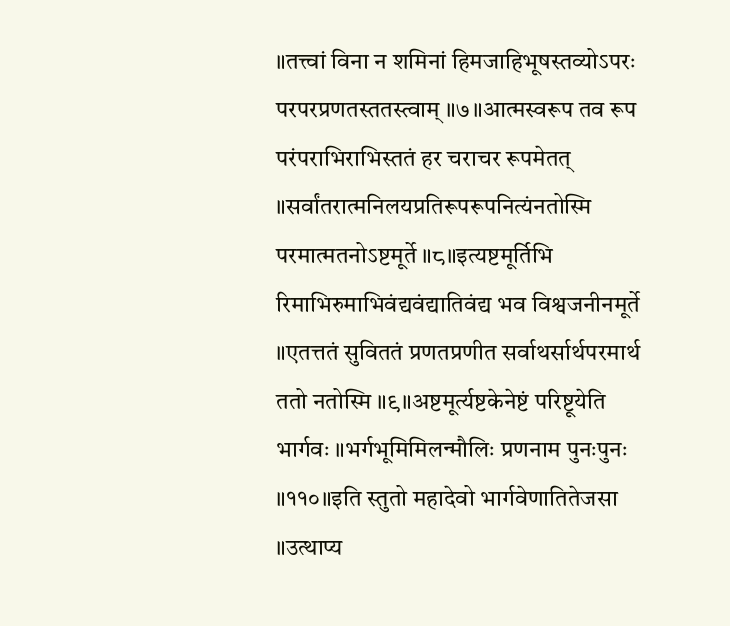॥तत्त्वां विना न शमिनां हिमजाहिभूषस्तव्योऽपरः परपरप्रणतस्ततस्त्वाम् ॥७॥आत्मस्वरूप तव रूप परंपराभिराभिस्ततं हर चराचर रूपमेतत् ॥सर्वांतरात्मनिलयप्रतिरूपरूपनित्यंनतोस्मि परमात्मतनोऽष्टमूर्ते ॥८॥इत्यष्टमूर्तिभि रिमाभिरुमाभिवंद्यवंद्यातिवंद्य भव विश्वजनीनमूर्ते ॥एतत्ततं सुविततं प्रणतप्रणीत सर्वाथर्सार्थपरमार्थ ततो नतोस्मि ॥९॥अष्टमूर्त्यष्टकेनेष्टं परिष्टूयेति भार्गवः ॥भर्गभूमिमिलन्मौलिः प्रणनाम पुनःपुनः ॥११०॥इति स्तुतो महादेवो भार्गवेणातितेजसा ॥उत्थाप्य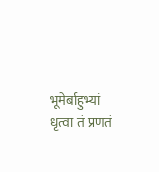भूमेर्बाहुभ्यां धृत्वा तं प्रणतं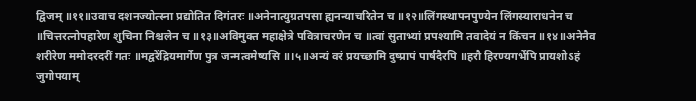द्विजम् ॥११॥उवाच दशनज्योत्स्ना प्रद्योतित दिगंतरः ॥अनेनात्युग्रतपसा ह्यनन्याचरितेन च ॥१२॥लिंगस्थापनपुण्येन लिंगस्याराधनेन च ॥चित्तरत्नोपहारेण शुचिना निश्चलेन च ॥१३॥अविमुक्त महाक्षेत्रे पवित्राचरणेन च ॥त्वां सुताभ्यां प्रपश्यामि तवादेयं न किंचन ॥१४॥अनेनैव शरीरेण ममोदरदरीं गतः ॥मद्वरेंद्रियमार्गेण पुत्र जन्मत्वमेष्यसि ॥।५॥अन्यं वरं प्रयच्छामि दुष्प्रापं पार्षदैरपि ॥हरौ हिरण्यगर्भेपि प्रायशोऽहं जुगोपयाम्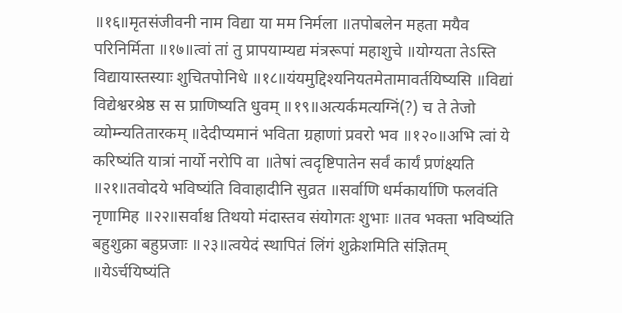॥१६॥मृतसंजीवनी नाम विद्या या मम निर्मला ॥तपोबलेन महता मयैव परिनिर्मिता ॥१७॥त्वां तां तु प्रापयाम्यद्य मंत्ररूपां महाशुचे ॥योग्यता तेऽस्ति विद्यायास्तस्याः शुचितपोनिधे ॥१८॥यंयमुद्दिश्यनियतमेतामावर्तयिष्यसि ॥विद्यां विद्येश्वरश्रेष्ठ स स प्राणिष्यति धुवम् ॥१९॥अत्यर्कमत्यग्निं(?) च ते तेजो व्योम्न्यतितारकम् ॥देदीप्यमानं भविता ग्रहाणां प्रवरो भव ॥१२०॥अभि त्वां ये करिष्यंति यात्रां नार्यो नरोपि वा ॥तेषां त्वदृष्टिपातेन सर्वं कार्यं प्रणंक्ष्यति ॥२१॥तवोदये भविष्यंति विवाहादीनि सुव्रत ॥सर्वाणि धर्मकार्याणि फलवंति नृणामिह ॥२२॥सर्वाश्च तिथयो मंदास्तव संयोगतः शुभाः ॥तव भक्ता भविष्यंति बहुशुक्रा बहुप्रजाः ॥२३॥त्वयेदं स्थापितं लिंगं शुक्रेशमिति संज्ञितम् ॥येऽर्चयिष्यंति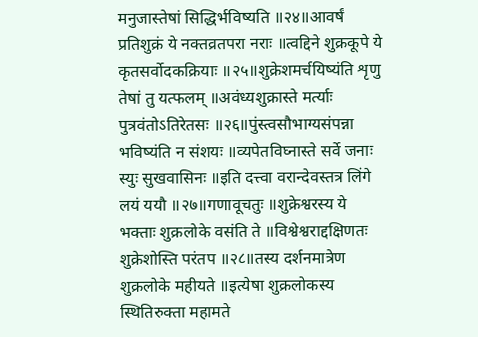मनुजास्तेषां सिद्धिर्भविष्यति ॥२४॥आवर्षं प्रतिशुक्रं ये नक्तव्रतपरा नराः ॥त्वद्दिने शुक्रकूपे ये कृतसर्वोदकक्रियाः ॥२५॥शुक्रेशमर्चयिष्यंति शृणु तेषां तु यत्फलम् ॥अवंध्यशुक्रास्ते मर्त्याः पुत्रवंतोऽतिरेतसः ॥२६॥पुंस्त्वसौभाग्यसंपन्ना भविष्यंति न संशयः ॥व्यपेतविघ्नास्ते सर्वे जनाः स्युः सुखवासिनः ॥इति दत्त्वा वरान्देवस्तत्र लिंगे लयं ययौ ॥२७॥गणावूचतुः ॥शुक्रेश्वरस्य ये भक्ताः शुक्रलोके वसंति ते ॥विश्वेश्वराद्दक्षिणतः शुक्रेशोस्ति परंतप ॥२८॥तस्य दर्शनमात्रेण शुक्रलोके महीयते ॥इत्येषा शुक्रलोकस्य स्थितिरुक्ता महामते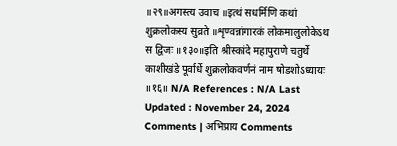॥२९॥अगस्त्य उवाच ॥इत्थं सधर्मिणि कथां शुक्रलोकस्य सुव्रते ॥शृण्वन्नांगारकं लोकमालुलोकेऽथ स द्विजः ॥१३०॥इति श्रीस्कांदे महापुराणे चतुर्थे काशीखंडे पूर्वार्धे शुक्रलोकवर्णनं नाम षोडशोऽध्यायः ॥१६॥ N/A References : N/A Last Updated : November 24, 2024 Comments | अभिप्राय Comments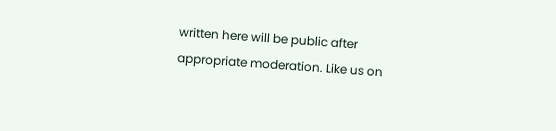written here will be public after appropriate moderation. Like us on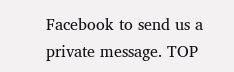Facebook to send us a private message. TOP